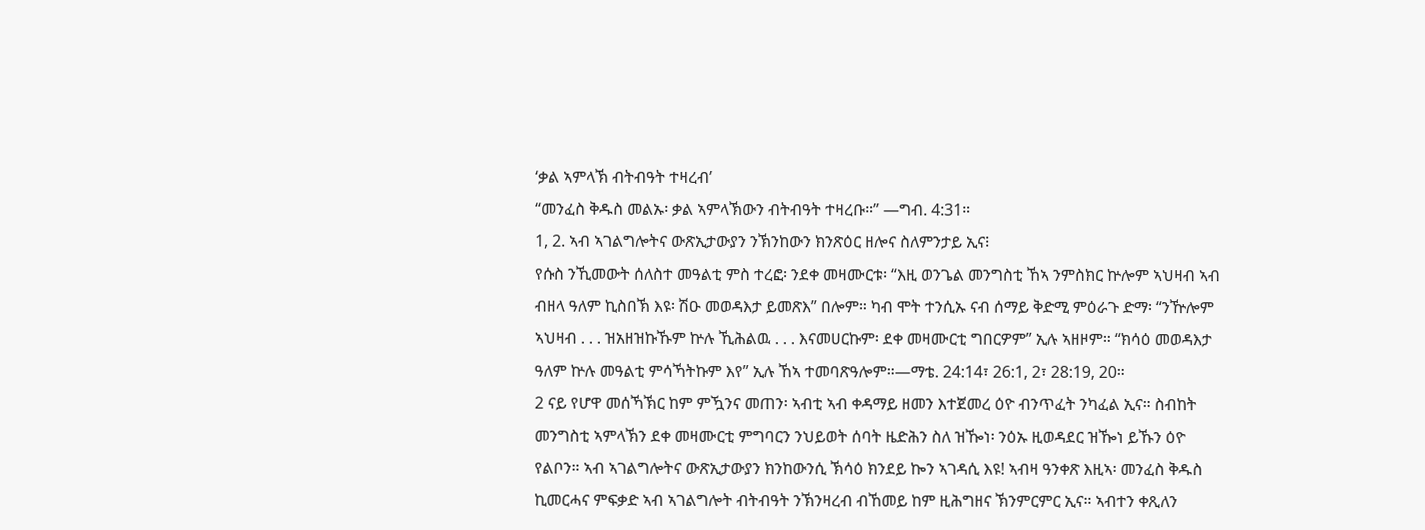‘ቃል ኣምላኽ ብትብዓት ተዛረብ’
“መንፈስ ቅዱስ መልኡ፡ ቃል ኣምላኽውን ብትብዓት ተዛረቡ።” —ግብ. 4:31።
1, 2. ኣብ ኣገልግሎትና ውጽኢታውያን ንኽንከውን ክንጽዕር ዘሎና ስለምንታይ ኢና፧
የሱስ ንኺመውት ሰለስተ መዓልቲ ምስ ተረፎ፡ ንደቀ መዛሙርቱ፡ “እዚ ወንጌል መንግስቲ ኸኣ ንምስክር ኵሎም ኣህዛብ ኣብ ብዘላ ዓለም ኪስበኽ እዩ፡ ሽዑ መወዳእታ ይመጽእ” በሎም። ካብ ሞት ተንሲኡ ናብ ሰማይ ቅድሚ ምዕራጉ ድማ፡ “ንዅሎም ኣህዛብ . . . ዝአዘዝኩኹም ኵሉ ኺሕልዉ . . . እናመሀርኩም፡ ደቀ መዛሙርቲ ግበርዎም” ኢሉ ኣዘዞም። “ክሳዕ መወዳእታ ዓለም ኵሉ መዓልቲ ምሳኻትኩም እየ” ኢሉ ኸኣ ተመባጽዓሎም።—ማቴ. 24:14፣ 26:1, 2፣ 28:19, 20።
2 ናይ የሆዋ መሰኻኽር ከም ምዃንና መጠን፡ ኣብቲ ኣብ ቀዳማይ ዘመን እተጀመረ ዕዮ ብንጥፈት ንካፈል ኢና። ስብከት መንግስቲ ኣምላኽን ደቀ መዛሙርቲ ምግባርን ንህይወት ሰባት ዜድሕን ስለ ዝዀነ፡ ንዕኡ ዚወዳደር ዝዀነ ይኹን ዕዮ የልቦን። ኣብ ኣገልግሎትና ውጽኢታውያን ክንከውንሲ ኽሳዕ ክንደይ ኰን ኣገዳሲ እዩ! ኣብዛ ዓንቀጽ እዚኣ፡ መንፈስ ቅዱስ ኪመርሓና ምፍቃድ ኣብ ኣገልግሎት ብትብዓት ንኽንዛረብ ብኸመይ ከም ዚሕግዘና ኽንምርምር ኢና። ኣብተን ቀጺለን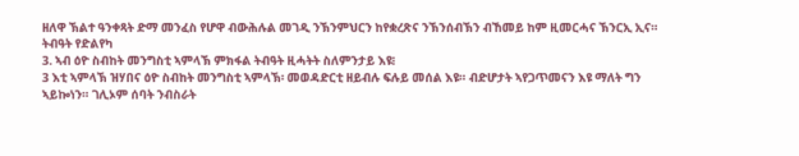ዘለዋ ኽልተ ዓንቀጻት ድማ መንፈስ የሆዋ ብውሕሉል መገዲ ንኽንምህርን ከየቋረጽና ንኽንሰብኽን ብኸመይ ከም ዚመርሓና ኽንርኢ ኢና።
ትብዓት የድልየካ
3. ኣብ ዕዮ ስብከት መንግስቲ ኣምላኽ ምክፋል ትብዓት ዚሓትት ስለምንታይ እዩ፧
3 እቲ ኣምላኽ ዝሃበና ዕዮ ስብከት መንግስቲ ኣምላኽ፡ መወዳድርቲ ዘይብሉ ፍሉይ መሰል እዩ። ብድሆታት ኣየጋጥመናን እዩ ማለት ግን ኣይኰነን። ገሊኦም ሰባት ንብስራት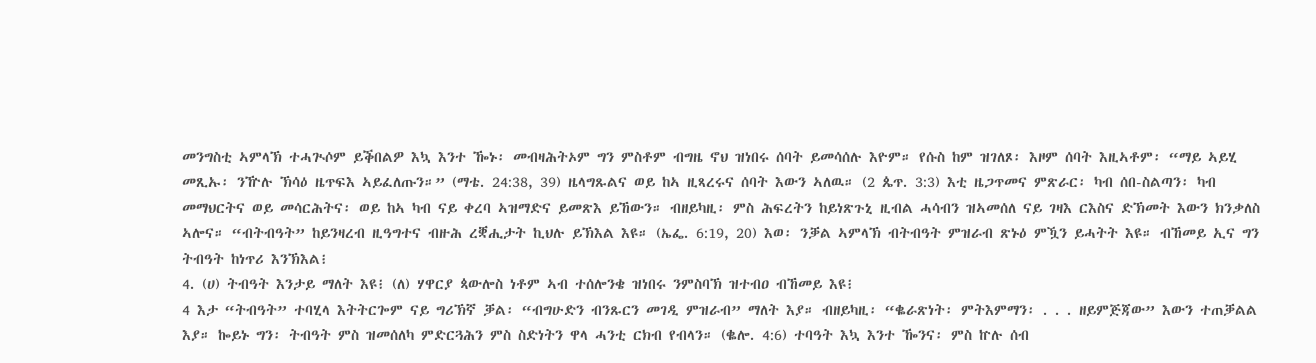መንግስቲ ኣምላኽ ተሓጒሶም ይቕበልዎ እኳ እንተ ዀኑ፡ መብዛሕትኦም ግን ምስቶም ብግዜ ኖህ ዝነበሩ ሰባት ይመሳሰሉ እዮም። የሱስ ከም ዝገለጾ፡ እዞም ሰባት እዚኣቶም፡ “ማይ ኣይሂ መጺኡ፡ ንዅሉ ኽሳዕ ዜጥፍእ ኣይፈለጡን።” (ማቴ. 24:38, 39) ዜላግጹልና ወይ ከኣ ዚጻረሩና ሰባት እውን ኣለዉ። (2 ጴጥ. 3:3) እቲ ዜጋጥመና ምጽራር፡ ካብ ሰበ-ስልጣን፡ ካብ መማህርትና ወይ መሳርሕትና፡ ወይ ከኣ ካብ ናይ ቀረባ ኣዝማድና ይመጽእ ይኸውን። ብዘይካዚ፡ ምስ ሕፍረትን ከይነጽጉኒ ዚብል ሓሳብን ዝኣመሰለ ናይ ገዛእ ርእስና ድኽመት እውን ክንቃለስ ኣሎና። “ብትብዓት” ከይንዛረብ ዚዓግተና ብዙሕ ረቛሒታት ኪህሉ ይኽእል እዩ። (ኤፌ. 6:19, 20) እወ፡ ንቓል ኣምላኽ ብትብዓት ምዝራብ ጽኑዕ ምዃን ይሓትት እዩ። ብኸመይ ኢና ግን ትብዓት ከነጥሪ እንኽእል፧
4. (ሀ) ትብዓት እንታይ ማለት እዩ፧ (ለ) ሃዋርያ ጳውሎስ ነቶም ኣብ ተሰሎንቄ ዝነበሩ ንምስባኽ ዝተብዐ ብኸመይ እዩ፧
4 እታ “ትብዓት” ተባሂላ እትትርጐም ናይ ግሪኽኛ ቓል፡ “ብግሁድን ብንጹርን መገዲ ምዝራብ” ማለት እያ። ብዘይካዚ፡ “ቈራጽነት፡ ምትእምማን፡ . . . ዘይምጅጃው” እውን ተጠቓልል እያ። ኰይኑ ግን፡ ትብዓት ምስ ዝመሰለካ ምድርጓሕን ምስ ስድነትን ዋላ ሓንቲ ርክብ የብላን። (ቈሎ. 4:6) ተባዓት እኳ እንተ ዀንና፡ ምስ ኵሉ ሰብ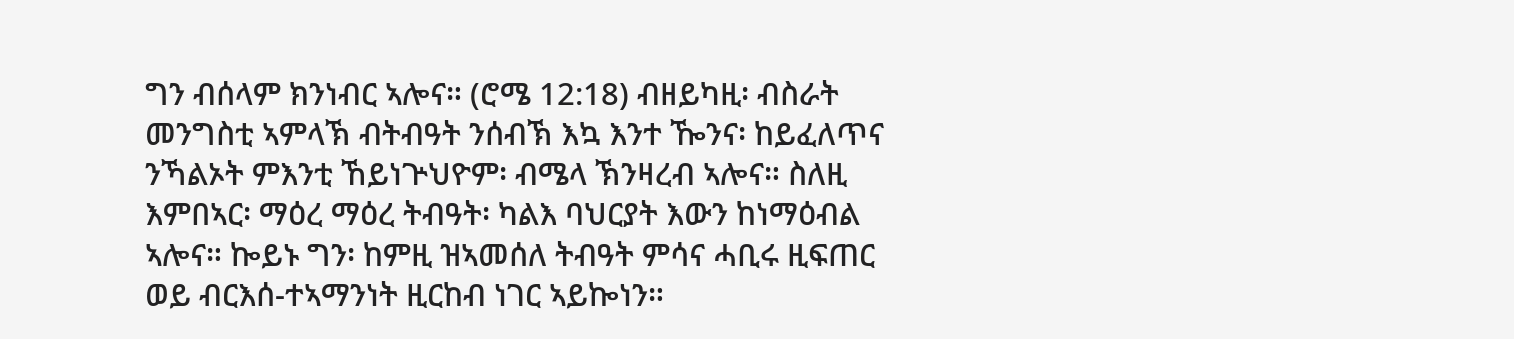ግን ብሰላም ክንነብር ኣሎና። (ሮሜ 12:18) ብዘይካዚ፡ ብስራት መንግስቲ ኣምላኽ ብትብዓት ንሰብኽ እኳ እንተ ዀንና፡ ከይፈለጥና ንኻልኦት ምእንቲ ኸይነጕህዮም፡ ብሜላ ኽንዛረብ ኣሎና። ስለዚ እምበኣር፡ ማዕረ ማዕረ ትብዓት፡ ካልእ ባህርያት እውን ከነማዕብል ኣሎና። ኰይኑ ግን፡ ከምዚ ዝኣመሰለ ትብዓት ምሳና ሓቢሩ ዚፍጠር ወይ ብርእሰ-ተኣማንነት ዚርከብ ነገር ኣይኰነን።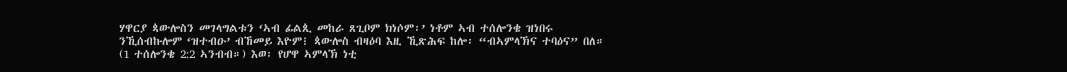ሃዋርያ ጳውሎስን መገላግልቱን ‘ኣብ ፊልጲ መከራ ጸጊቦም ክነሶም፡’ ነቶም ኣብ ተሰሎንቄ ዝነበሩ ንኺሰብኩሎም ‘ዝተብዑ’ ብኸመይ እዮም፧ ጳውሎስ ብዛዕባ እዚ ኺጽሕፍ ከሎ፡ “ብኣምላኽና ተባዕና” በለ። (1 ተሰሎንቄ 2:2 ኣንብብ።) እወ፡ የሆዋ ኣምላኽ ነቲ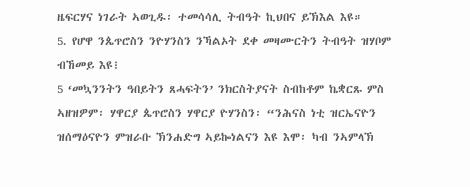ዜፍርሃና ነገራት ኣወጊዱ፡ ተመሳሳሊ ትብዓት ኪህበና ይኽእል እዩ።
5. የሆዋ ንጴጥሮስን ንዮሃንስን ንኻልኦት ደቀ መዛሙርትን ትብዓት ዝሃቦም ብኸመይ እዩ፧
5 ‘መኳንንትን ዓበይትን ጸሓፍትን’ ንክርስትያናት ስብከቶም ኬቋርጹ ምስ ኣዘዝዎም፡ ሃዋርያ ጴጥሮስን ሃዋርያ ዮሃንስን፡ “ንሕናስ ነቲ ዝርኤናዮን ዝሰማዕናዮን ምዝራቡ ኽንሐድግ ኣይኰነልናን እዩ እሞ፡ ካብ ንኣምላኽ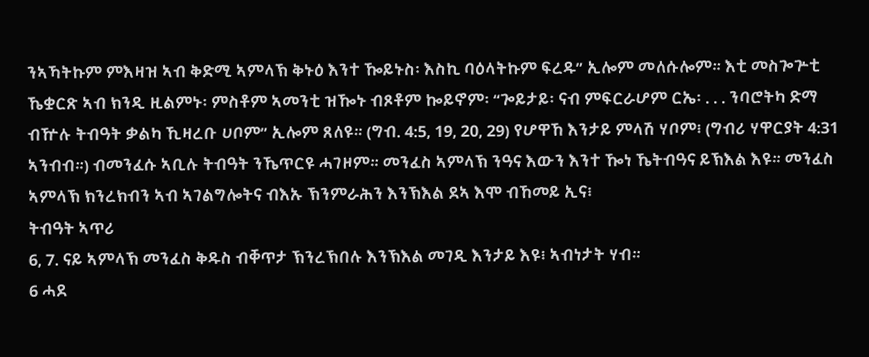ንኣኻትኩም ምእዛዝ ኣብ ቅድሚ ኣምላኽ ቅኑዕ እንተ ዀይኑስ፡ እስኪ ባዕላትኩም ፍረዱ” ኢሎም መለሱሎም። እቲ መስጐጕቲ ኼቋርጽ ኣብ ክንዲ ዚልምኑ፡ ምስቶም ኣመንቲ ዝዀኑ ብጾቶም ኰይኖም፡ “ጐይታይ፡ ናብ ምፍርራሆም ርኤ፡ . . . ንባሮትካ ድማ ብዅሉ ትብዓት ቃልካ ኺዛረቡ ሀቦም” ኢሎም ጸለዩ። (ግብ. 4:5, 19, 20, 29) የሆዋኸ እንታይ ምላሽ ሃቦም፧ (ግብሪ ሃዋርያት 4:31 ኣንብብ።) ብመንፈሱ ኣቢሉ ትብዓት ንኼጥርዩ ሓገዞም። መንፈስ ኣምላኽ ንዓና እውን እንተ ዀነ ኼትብዓና ይኽእል እዩ። መንፈስ ኣምላኽ ክንረክብን ኣብ ኣገልግሎትና ብእኡ ኽንምራሕን እንኽእል ደኣ እሞ ብኸመይ ኢና፧
ትብዓት ኣጥሪ
6, 7. ናይ ኣምላኽ መንፈስ ቅዱስ ብቐጥታ ኽንረኽበሉ እንኽእል መገዲ እንታይ እዩ፧ ኣብነታት ሃብ።
6 ሓደ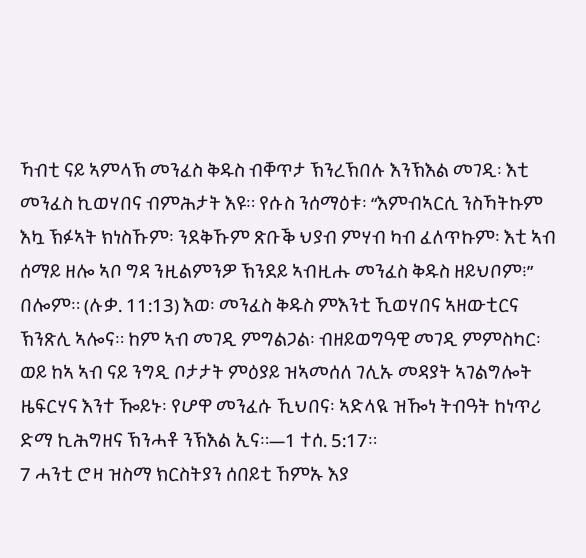ኻብቲ ናይ ኣምላኽ መንፈስ ቅዱስ ብቐጥታ ኽንረኽበሉ እንኽእል መገዲ፡ እቲ መንፈስ ኪወሃበና ብምሕታት እዩ። የሱስ ንሰማዕቱ፡ “እምብኣርሲ ንስኻትኩም እኳ ኽፉኣት ክነስኹም፡ ንደቅኹም ጽቡቕ ህያብ ምሃብ ካብ ፈለጥኩም፡ እቲ ኣብ ሰማይ ዘሎ ኣቦ ግዳ ንዚልምንዎ ኽንደይ ኣብዚሑ መንፈስ ቅዱስ ዘይህቦም፧” በሎም። (ሉቃ. 11:13) እወ፡ መንፈስ ቅዱስ ምእንቲ ኺወሃበና ኣዘውቲርና ኽንጽሊ ኣሎና። ከም ኣብ መገዲ ምግልጋል፡ ብዘይወግዓዊ መገዲ ምምስካር፡ ወይ ከኣ ኣብ ናይ ንግዲ ቦታታት ምዕያይ ዝኣመሰለ ገሊኡ መዳያት ኣገልግሎት ዜፍርሃና እንተ ዀይኑ፡ የሆዋ መንፈሱ ኺህበና፡ ኣድላዪ ዝዀነ ትብዓት ከነጥሪ ድማ ኪሕግዘና ኽንሓቶ ንኽእል ኢና።—1 ተሰ. 5:17።
7 ሓንቲ ሮዛ ዝስማ ክርስትያን ሰበይቲ ኸምኡ እያ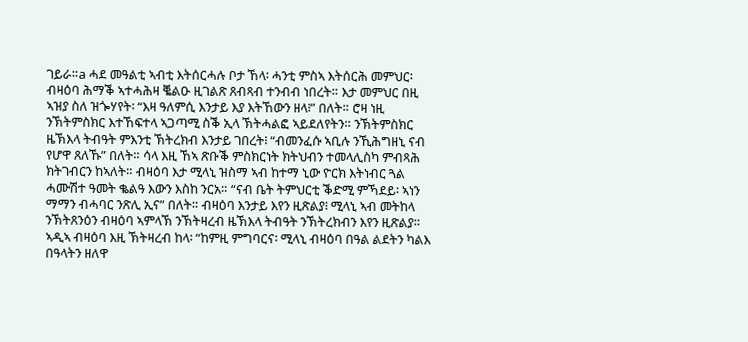ገይራ።a ሓደ መዓልቲ ኣብቲ እትሰርሓሉ ቦታ ኸላ፡ ሓንቲ ምስኣ እትሰርሕ መምህር፡ ብዛዕባ ሕማቕ ኣተሓሕዛ ቘልዑ ዚገልጽ ጸብጻብ ተንብብ ነበረት። እታ መምህር በዚ ኣዝያ ስለ ዝጐሃየት፡ “እዛ ዓለምሲ እንታይ እያ እትኸውን ዘላ፧” በለት። ሮዛ ነዚ ንኽትምስክር እተኸፍተላ ኣጋጣሚ ስቕ ኢላ ኽትሓልፎ ኣይደለየትን። ንኽትምስክር ዜኽእላ ትብዓት ምእንቲ ኽትረክብ እንታይ ገበረት፧ “ብመንፈሱ ኣቢሉ ንኺሕግዘኒ ናብ የሆዋ ጸለኹ” በለት። ሳላ እዚ ኸኣ ጽቡቕ ምስክርነት ክትህብን ተመላሊስካ ምብጻሕ ክትገብርን ከኣለት። ብዛዕባ እታ ሚላኒ ዝስማ ኣብ ከተማ ኒው ዮርክ እትነብር ጓል ሓሙሽተ ዓመት ቈልዓ እውን እስከ ንርአ። “ናብ ቤት ትምህርቲ ቕድሚ ምኻደይ፡ ኣነን ማማን ብሓባር ንጽሊ ኢና” በለት። ብዛዕባ እንታይ እየን ዚጽልያ፧ ሚላኒ ኣብ መትከላ ንኽትጸንዕን ብዛዕባ ኣምላኽ ንኽትዛረብ ዜኽእላ ትብዓት ንኽትረክብን እየን ዚጽልያ። ኣዲኣ ብዛዕባ እዚ ኽትዛረብ ከላ፡ “ከምዚ ምግባርና፡ ሚላኒ ብዛዕባ በዓል ልደትን ካልእ በዓላትን ዘለዋ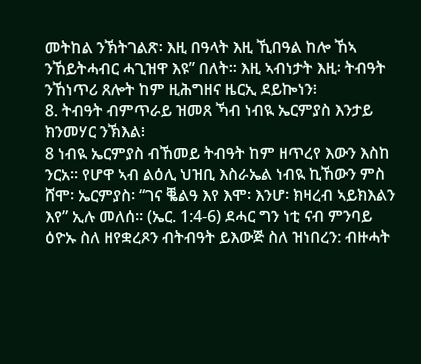መትከል ንኽትገልጽ፡ እዚ በዓላት እዚ ኺበዓል ከሎ ኸኣ ንኸይትሓብር ሓጊዝዋ እዩ” በለት። እዚ ኣብነታት እዚ፡ ትብዓት ንኸነጥሪ ጸሎት ከም ዚሕግዘና ዜርኢ ደይኰነን፧
8. ትብዓት ብምጥራይ ዝመጸ ኻብ ነብዪ ኤርምያስ እንታይ ክንመሃር ንኽእል፧
8 ነብዪ ኤርምያስ ብኸመይ ትብዓት ከም ዘጥረየ እውን እስከ ንርአ። የሆዋ ኣብ ልዕሊ ህዝቢ እስራኤል ነብዪ ኪኸውን ምስ ሸሞ፡ ኤርምያስ፡ “ገና ቘልዓ እየ እሞ፡ እንሆ፡ ክዛረብ ኣይክእልን እየ” ኢሉ መለሰ። (ኤር. 1:4-6) ደሓር ግን ነቲ ናብ ምንባይ ዕዮኡ ስለ ዘየቋረጾን ብትብዓት ይእውጅ ስለ ዝነበረን: ብዙሓት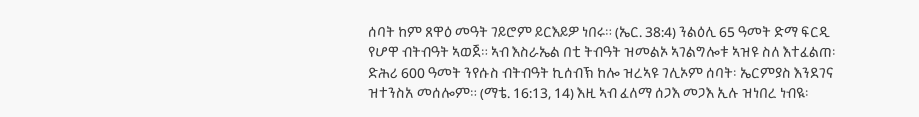ሰባት ከም ጸዋዕ መዓት ገይሮም ይርእይዎ ነበሩ። (ኤር. 38:4) ንልዕሊ 65 ዓመት ድማ ፍርዲ የሆዋ ብትብዓት ኣወጀ። ኣብ እስራኤል በቲ ትብዓት ዝመልኦ ኣገልግሎቱ ኣዝዩ ስለ እተፈልጠ፡ ድሕሪ 600 ዓመት ንየሱስ ብትብዓት ኪሰብኽ ከሎ ዝረኣዩ ገሊኦም ሰባት፡ ኤርምያስ እንደገና ዝተንስአ መሰሎም። (ማቴ. 16:13, 14) እዚ ኣብ ፈለማ ሰጋእ መጋእ ኢሉ ዝነበረ ነብዪ፡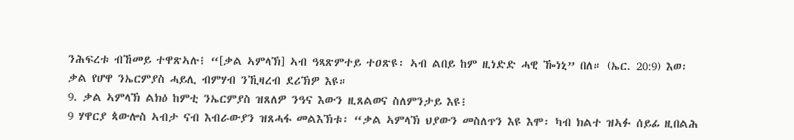ንሕፍረቱ ብኸመይ ተዋጽኣሉ፧ “[ቃል ኣምላኽ] ኣብ ዓጻጽምተይ ተዐጽዩ፡ ኣብ ልበይ ከም ዚነድድ ሓዊ ዀነኒ” በለ። (ኤር. 20:9) እወ፡ ቃል የሆዋ ንኤርምያስ ሓይሊ ብምሃብ ንኺዛረብ ደሪኽዎ እዩ።
9. ቃል ኣምላኽ ልክዕ ከምቲ ንኤርምያስ ዝጸለዎ ንዓና እውን ዚጸልወና ስለምንታይ እዩ፧
9 ሃዋርያ ጳውሎስ ኣብታ ናብ እብራውያን ዝጸሓፋ መልእኽቱ፡ “ቃል ኣምላኽ ህያውን መስለጥን እዩ እሞ፡ ካብ ክልተ ዝኣፉ ሰይፊ ዚበልሕ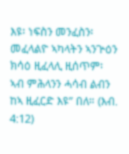እዩ፡ ነፍስን መንፈስን፡ መፈላልዮ ኣካላትን ኣንጕዕን ክሳዕ ዚፈላሊ ዚሰጥም፡ ኣብ ምሕላንን ሓሳብ ልብን ከኣ ዚፈርድ እዩ” በለ። (እብ. 4:12)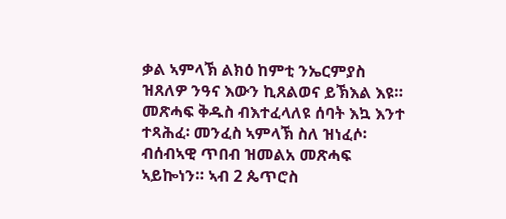ቃል ኣምላኽ ልክዕ ከምቲ ንኤርምያስ ዝጸለዎ ንዓና እውን ኪጸልወና ይኽእል እዩ። መጽሓፍ ቅዱስ ብእተፈላለዩ ሰባት እኳ እንተ ተጻሕፈ፡ መንፈስ ኣምላኽ ስለ ዝነፈሶ፡ ብሰብኣዊ ጥበብ ዝመልአ መጽሓፍ ኣይኰነን። ኣብ 2 ጴጥሮስ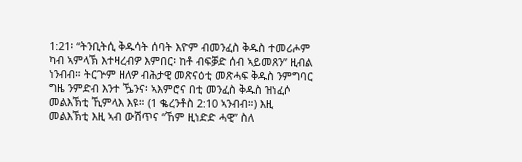1:21፡ “ትንቢትሲ ቅዱሳት ሰባት እዮም ብመንፈስ ቅዱስ ተመሪሖም ካብ ኣምላኽ እተዛረብዎ እምበር፡ ከቶ ብፍቓድ ሰብ ኣይመጸን” ዚብል ነንብብ። ትርጕም ዘለዎ ብሕታዊ መጽናዕቲ መጽሓፍ ቅዱስ ንምግባር ግዜ ንምድብ እንተ ዄንና፡ ኣእምሮና በቲ መንፈስ ቅዱስ ዝነፈሶ መልእኽቲ ኺምላእ እዩ። (1 ቈረንቶስ 2:10 ኣንብብ።) እዚ መልእኽቲ እዚ ኣብ ውሽጥና “ኸም ዚነድድ ሓዊ” ስለ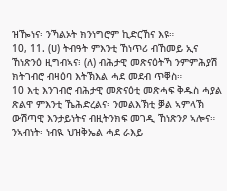ዝዀነና፡ ንኻልኦት ክንነግሮም ኪድርኸና እዩ።
10, 11. (ሀ) ትብዓት ምእንቲ ኸነጥሪ ብኸመይ ኢና ኸነጽንዕ ዚግብኣና፧ (ለ) ብሕታዊ መጽናዕትኻ ንምምሕያሽ ክትገብሮ ብዛዕባ እትኽእል ሓደ መደብ ጥቐስ።
10 እቲ እንገብሮ ብሕታዊ መጽናዕቲ መጽሓፍ ቅዱስ ሓያል ጽልዋ ምእንቲ ኼሕድረልና፡ ንመልእኽቲ ቓል ኣምላኽ ውሽጣዊ እንታይነትና ብዚትንክፍ መገዲ ኸነጽንዖ ኣሎና። ንኣብነት፡ ነብዪ ህዝቅኤል ሓደ ራእይ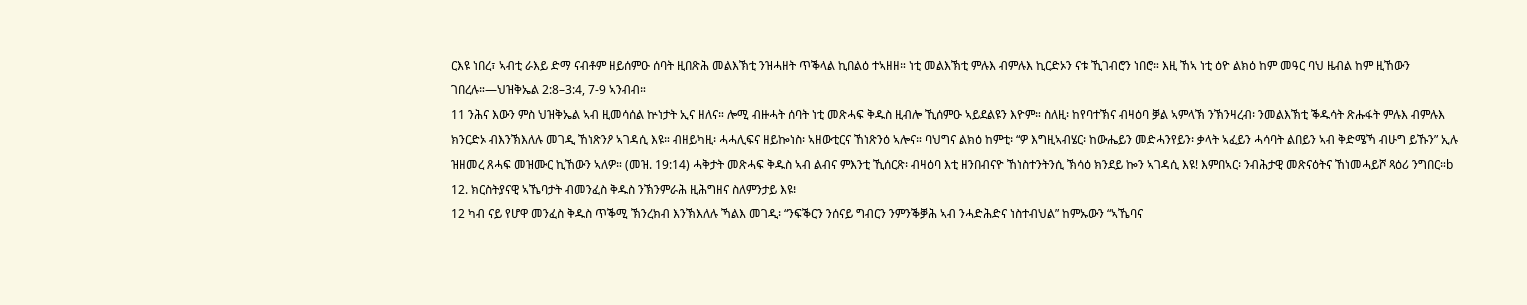ርእዩ ነበረ፣ ኣብቲ ራእይ ድማ ናብቶም ዘይሰምዑ ሰባት ዚበጽሕ መልእኽቲ ንዝሓዘት ጥቕላል ኪበልዕ ተኣዘዘ። ነቲ መልእኽቲ ምሉእ ብምሉእ ኪርድኦን ናቱ ኺገብሮን ነበሮ። እዚ ኸኣ ነቲ ዕዮ ልክዕ ከም መዓር ባህ ዜብል ከም ዚኸውን ገበረሉ።—ህዝቅኤል 2:8–3:4, 7-9 ኣንብብ።
11 ንሕና እውን ምስ ህዝቅኤል ኣብ ዚመሳሰል ኵነታት ኢና ዘለና። ሎሚ ብዙሓት ሰባት ነቲ መጽሓፍ ቅዱስ ዚብሎ ኺሰምዑ ኣይደልዩን እዮም። ስለዚ፡ ከየባተኽና ብዛዕባ ቓል ኣምላኽ ንኽንዛረብ፡ ንመልእኽቲ ቕዱሳት ጽሑፋት ምሉእ ብምሉእ ክንርድኦ ብእንኽእለሉ መገዲ ኸነጽንዖ ኣገዳሲ እዩ። ብዘይካዚ፡ ሓሓሊፍና ዘይኰነስ፡ ኣዘውቲርና ኸነጽንዕ ኣሎና። ባህግና ልክዕ ከምቲ፡ “ዎ እግዚኣብሄር፡ ከውሔይን መድሓንየይን፡ ቃላት ኣፈይን ሓሳባት ልበይን ኣብ ቅድሜኻ ብሁግ ይኹን” ኢሉ ዝዘመረ ጸሓፍ መዝሙር ኪኸውን ኣለዎ። (መዝ. 19:14) ሓቅታት መጽሓፍ ቅዱስ ኣብ ልብና ምእንቲ ኺሰርጽ፡ ብዛዕባ እቲ ዘንበብናዮ ኸነስተንትንሲ ኽሳዕ ክንደይ ኰን ኣገዳሲ እዩ! እምበኣር፡ ንብሕታዊ መጽናዕትና ኸነመሓይሾ ጻዕሪ ንግበር።b
12. ክርስትያናዊ ኣኼባታት ብመንፈስ ቅዱስ ንኽንምራሕ ዚሕግዘና ስለምንታይ እዩ፧
12 ካብ ናይ የሆዋ መንፈስ ቅዱስ ጥቕሚ ኽንረክብ እንኽእለሉ ኻልእ መገዲ፡ “ንፍቕርን ንሰናይ ግብርን ንምንቕቓሕ ኣብ ንሓድሕድና ነስተብህል” ከምኡውን “ኣኼባና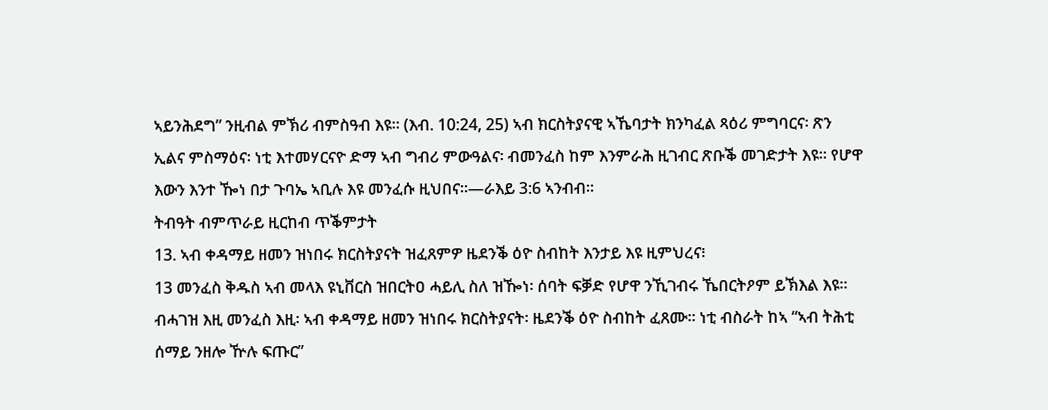ኣይንሕደግ” ንዚብል ምኽሪ ብምስዓብ እዩ። (እብ. 10:24, 25) ኣብ ክርስትያናዊ ኣኼባታት ክንካፈል ጻዕሪ ምግባርና፡ ጽን ኢልና ምስማዕና፡ ነቲ እተመሃርናዮ ድማ ኣብ ግብሪ ምውዓልና፡ ብመንፈስ ከም እንምራሕ ዚገብር ጽቡቕ መገድታት እዩ። የሆዋ እውን እንተ ዀነ በታ ጉባኤ ኣቢሉ እዩ መንፈሱ ዚህበና።—ራእይ 3:6 ኣንብብ።
ትብዓት ብምጥራይ ዚርከብ ጥቕምታት
13. ኣብ ቀዳማይ ዘመን ዝነበሩ ክርስትያናት ዝፈጸምዎ ዜደንቕ ዕዮ ስብከት እንታይ እዩ ዚምህረና፧
13 መንፈስ ቅዱስ ኣብ መላእ ዩኒቨርስ ዝበርትዐ ሓይሊ ስለ ዝዀነ፡ ሰባት ፍቓድ የሆዋ ንኺገብሩ ኼበርትዖም ይኽእል እዩ። ብሓገዝ እዚ መንፈስ እዚ፡ ኣብ ቀዳማይ ዘመን ዝነበሩ ክርስትያናት፡ ዜደንቕ ዕዮ ስብከት ፈጸሙ። ነቲ ብስራት ከኣ “ኣብ ትሕቲ ሰማይ ንዘሎ ዅሉ ፍጡር”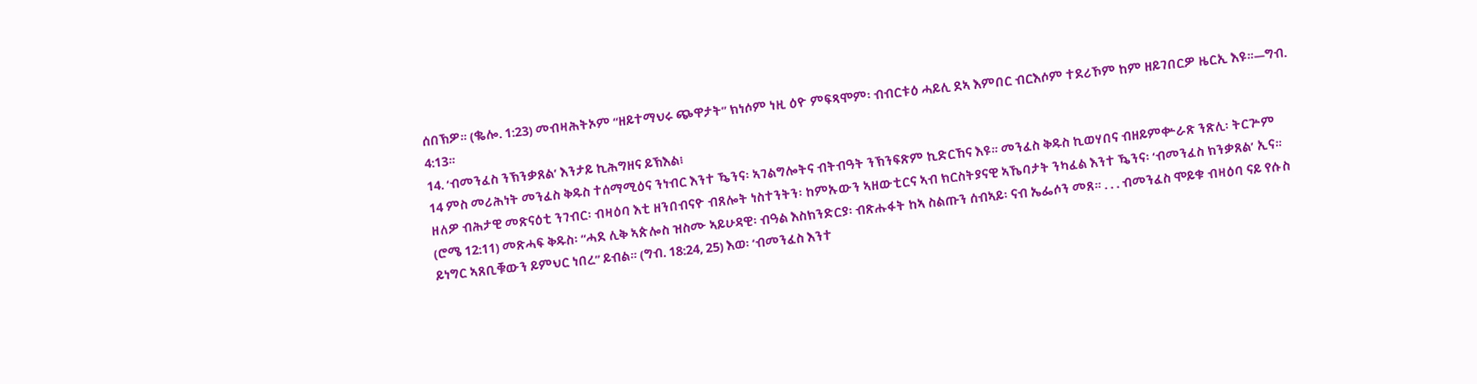ሰበኽዎ። (ቈሎ. 1:23) መብዛሕትኦም “ዘይተማህሩ ጭዋታት” ክነሶም ነዚ ዕዮ ምፍጻሞም፡ ብብርቱዕ ሓይሊ ደኣ እምበር ብርእሶም ተደሪኾም ከም ዘይገበርዎ ዜርኢ እዩ።—ግብ. 4:13።
14. ‘ብመንፈስ ንኽንቃጸል’ እንታይ ኪሕግዘና ይኽእል፧
14 ምስ መሪሕነት መንፈስ ቅዱስ ተሰማሚዕና ንነብር እንተ ዄንና፡ ኣገልግሎትና ብትብዓት ንኽንፍጽም ኪድርኸና እዩ። መንፈስ ቅዱስ ኪወሃበና ብዘይምቍራጽ ንጽሊ፡ ትርጕም ዘለዎ ብሕታዊ መጽናዕቲ ንገብር፡ ብዛዕባ እቲ ዘንበብናዮ ብጸሎት ነስተንትን፡ ከምኡውን ኣዘውቲርና ኣብ ክርስትያናዊ ኣኼባታት ንካፈል እንተ ዄንና፡ ‘ብመንፈስ ክንቃጸል’ ኢና። (ሮሜ 12:11) መጽሓፍ ቅዱስ፡ “ሓደ ሊቅ ኣጵሎስ ዝስሙ ኣይሁዳዊ፡ ብዓል እስክንድርያ፡ ብጽሑፋት ከኣ ስልጡን ሰብኣይ፡ ናብ ኤፌሶን መጸ። . . . ብመንፈስ ሞይቁ ብዛዕባ ናይ የሱስ ይነግር ኣጸቢቑውን ይምህር ነበረ” ይብል። (ግብ. 18:24, 25) እወ፡ ‘ብመንፈስ እንተ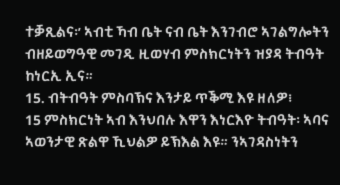ተቓጺልና፡’ ኣብቲ ኻብ ቤት ናብ ቤት እንገብሮ ኣገልግሎትን ብዘይወግዓዊ መገዲ ዚወሃብ ምስክርነትን ዝያዳ ትብዓት ከነርኢ ኢና።
15. ብትብዓት ምስባኽና እንታይ ጥቕሚ እዩ ዘለዎ፧
15 ምስክርነት ኣብ እንህበሉ እዋን እነርእዮ ትብዓት፡ ኣባና ኣወንታዊ ጽልዋ ኺህልዎ ይኽእል እዩ። ንኣገዳስነትን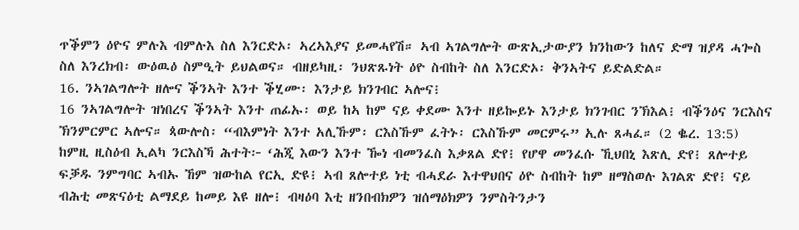ጥቕምን ዕዮና ምሉእ ብምሉእ ስለ እንርድኦ፡ ኣረኣእያና ይመሓየሽ። ኣብ ኣገልግሎት ውጽኢታውያን ክንከውን ከለና ድማ ዝያዳ ሓጐስ ስለ እንረክብ፡ ውዕዉዕ ስምዒት ይህልወና። ብዘይካዚ፡ ንህጽጹነት ዕዮ ስብከት ስለ እንርድኦ፡ ቅንኣትና ይድልድል።
16. ንኣገልግሎት ዘሎና ቕንኣት እንተ ቕሂሙ፡ እንታይ ክንገብር ኣሎና፧
16 ንኣገልግሎት ዝነበረና ቕንኣት እንተ ጠፊኡ፡ ወይ ከኣ ከም ናይ ቀደሙ እንተ ዘይኰይኑ እንታይ ክንገብር ንኽእል፧ ብቕንዕና ንርእስና ኽንምርምር ኣሎና። ጳውሎስ፡ “ብእምነት እንተ አሊኹም፡ ርእስኹም ፈትኑ፡ ርእስኹም መርምሩ” ኢሉ ጸሓፈ። (2 ቈረ. 13:5) ከምዚ ዚስዕብ ኢልካ ንርእስኻ ሕተት፦ ‘ሕጂ እውን እንተ ዀነ ብመንፈስ እቃጸል ድየ፧ የሆዋ መንፈሱ ኺህበኒ እጽሊ ድየ፧ ጸሎተይ ፍቓዱ ንምግባር ኣብኡ ኸም ዝውከል የርኢ ድዩ፧ ኣብ ጸሎተይ ነቲ ብሓደራ እተዋህበና ዕዮ ስብከት ከም ዘማስወሉ እገልጽ ድየ፧ ናይ ብሕቲ መጽናዕቲ ልማደይ ከመይ እዩ ዘሎ፧ ብዛዕባ እቲ ዘንበብክዎን ዝሰማዕክዎን ንምስትንታን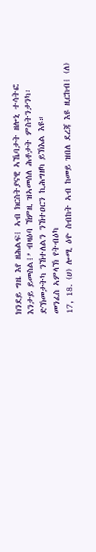ክንደይ ግዜ እየ ዘሕልፍ፧ ኣብ ክርስትያናዊ ኣኼባታት ዘሎኒ ተሳትፎ እንታይ ይመስል፧’ ብዛዕባ ኸምዚ ዝኣመሰለ ሕቶታት ምስትንታንካ፡ ድኽመታትካ ንኸተለልን ንኸተዐርን ኪሕግዘካ ይኽእል እዩ።
መንፈስ ኣምላኽ የትብዕካ
17, 18. (ሀ) ሎሚ ዕዮ ስብከት ኣብ ከመይ ዝበለ ደረጃ እዩ ዚርከብ፧ (ለ)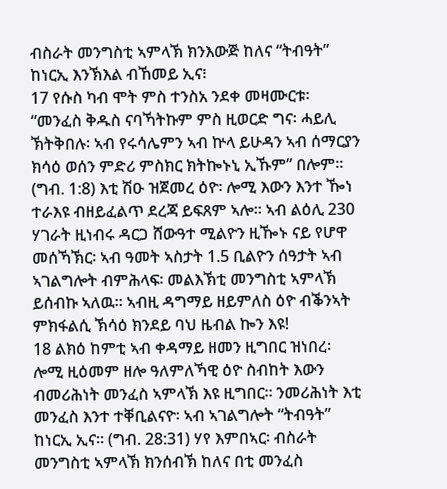ብስራት መንግስቲ ኣምላኽ ክንእውጅ ከለና “ትብዓት” ከነርኢ እንኽእል ብኸመይ ኢና፧
17 የሱስ ካብ ሞት ምስ ተንስአ ንደቀ መዛሙርቱ፡ “መንፈስ ቅዱስ ናባኻትኩም ምስ ዚወርድ ግና፡ ሓይሊ ኽትቅበሉ፡ ኣብ የሩሳሌምን ኣብ ኵላ ይሁዳን ኣብ ሰማርያን ክሳዕ ወሰን ምድሪ ምስክር ክትኰኑኒ ኢኹም” በሎም። (ግብ. 1:8) እቲ ሽዑ ዝጀመረ ዕዮ፡ ሎሚ እውን እንተ ዀነ ተራእዩ ብዘይፈልጥ ደረጃ ይፍጸም ኣሎ። ኣብ ልዕሊ 230 ሃገራት ዚነብሩ ዳርጋ ሸውዓተ ሚልዮን ዚዀኑ ናይ የሆዋ መሰኻኽር፡ ኣብ ዓመት ኣስታት 1.5 ቢልዮን ሰዓታት ኣብ ኣገልግሎት ብምሕላፍ፡ መልእኽቲ መንግስቲ ኣምላኽ ይሰብኩ ኣለዉ። ኣብዚ ዳግማይ ዘይምለስ ዕዮ ብቕንኣት ምክፋልሲ ኽሳዕ ክንደይ ባህ ዜብል ኰን እዩ!
18 ልክዕ ከምቲ ኣብ ቀዳማይ ዘመን ዚግበር ዝነበረ፡ ሎሚ ዚዕመም ዘሎ ዓለምለኻዊ ዕዮ ስብከት እውን ብመሪሕነት መንፈስ ኣምላኽ እዩ ዚግበር። ንመሪሕነት እቲ መንፈስ እንተ ተቐቢልናዮ፡ ኣብ ኣገልግሎት “ትብዓት” ከነርኢ ኢና። (ግብ. 28:31) ሃየ እምበኣር፡ ብስራት መንግስቲ ኣምላኽ ክንሰብኽ ከለና በቲ መንፈስ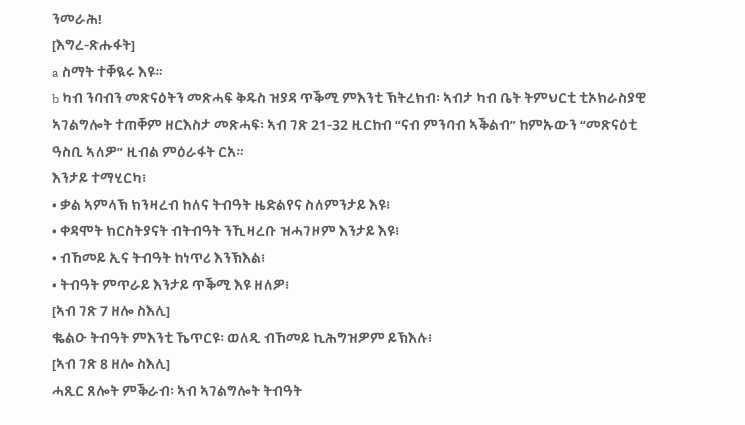ንመራሕ!
[እግረ-ጽሑፋት]
a ስማት ተቐዪሩ እዩ።
b ካብ ንባብን መጽናዕትን መጽሓፍ ቅዱስ ዝያዳ ጥቕሚ ምእንቲ ኽትረክብ፡ ኣብታ ካብ ቤት ትምህርቲ ቲኦክራስያዊ ኣገልግሎት ተጠቐም ዘርእስታ መጽሓፍ፡ ኣብ ገጽ 21-32 ዚርከብ “ናብ ምንባብ ኣቕልብ” ከምኡውን “መጽናዕቲ ዓስቢ ኣለዎ” ዚብል ምዕራፋት ርአ።
እንታይ ተማሂርካ፧
• ቃል ኣምላኽ ክንዛረብ ከለና ትብዓት ዜድልየና ስለምንታይ እዩ፧
• ቀዳሞት ክርስትያናት ብትብዓት ንኺዛረቡ ዝሓገዞም እንታይ እዩ፧
• ብኸመይ ኢና ትብዓት ከነጥሪ እንኽእል፧
• ትብዓት ምጥራይ እንታይ ጥቕሚ እዩ ዘለዎ፧
[ኣብ ገጽ 7 ዘሎ ስእሊ]
ቈልዑ ትብዓት ምእንቲ ኼጥርዩ፡ ወለዲ ብኸመይ ኪሕግዝዎም ይኽእሉ፧
[ኣብ ገጽ 8 ዘሎ ስእሊ]
ሓጺር ጸሎት ምቕራብ፡ ኣብ ኣገልግሎት ትብዓት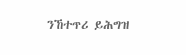ንኸተጥሪ ይሕግዝ